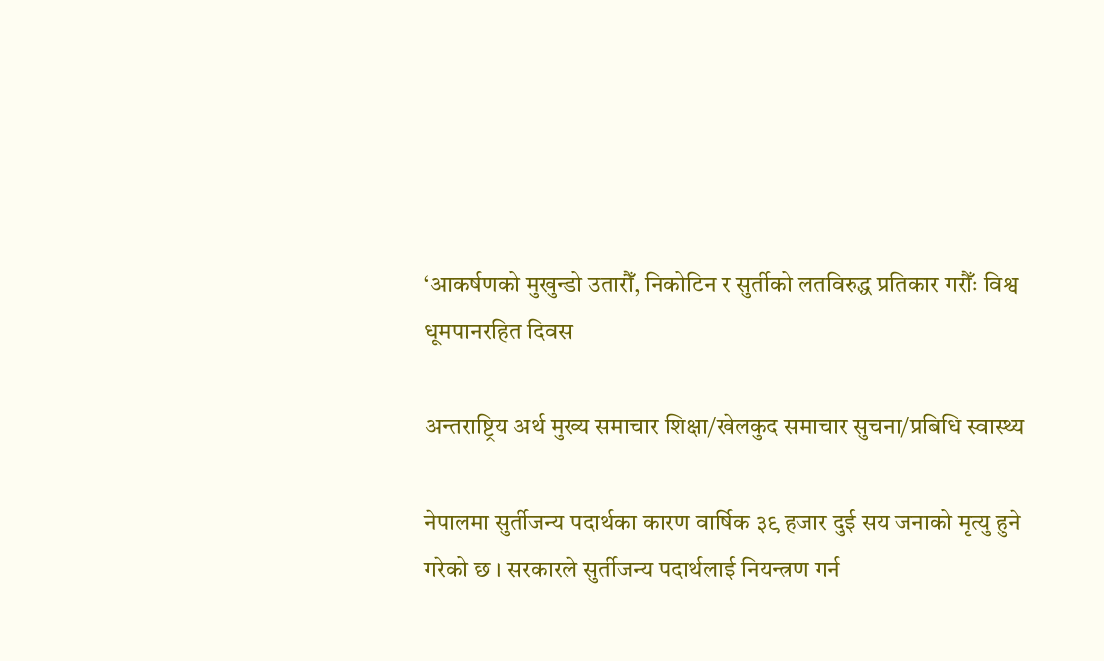‘आकर्षणको मुखुन्डो उतारौँ, निकोटिन र सुर्तीको लतविरुद्ध प्रतिकार गरौँः विश्व धूमपानरहित दिवस

अन्तराष्ट्रिय अर्थ मुख्य समाचार शिक्षा/खेलकुद समाचार सुचना/प्रबिधि स्वास्थ्य

नेपालमा सुर्तीजन्य पदार्थका कारण वार्षिक ३९ हजार दुई सय जनाको मृत्यु हुने गरेको छ । सरकारले सुर्तीजन्य पदार्थलाई नियन्त्रण गर्न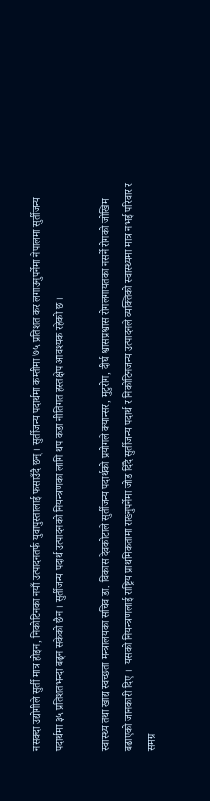नसक्दा उद्योगीले सुर्ती मात्र होइन, निकोटिनका नयाँ उत्पादनतर्फ युवापुस्तालाई फसाउँदै छन् । सुर्तीजन्य पदार्थमा कम्तीमा ७५ प्रतिशत कर लगाउनुपर्नेमा नेपालमा सुर्तीजन्य पदार्थमा ३५ प्रतिशतभन्दा बढ्न सकेको छैन । सुर्तीजन्य पदार्थ उत्पादनको नियन्त्रणका लागि थप कडा नीतिगत हस्तक्षेप आवश्यक रहेको छ ।

स्वास्थ्य तथा खाद्य स्वच्छता मन्त्रालयका सचिव डा. विकास देवकोटाले सुर्तीजन्य पदार्थको प्रयोगले क्यान्सर, मुटुरोग, दीर्घ श्वासप्रश्वास रोगलगायतका नसर्ने रोगको जोखिम बढाएको जानकारी दिए ।  यसको नियन्त्रणलाई राष्ट्रिय प्राथमिकतामा राख्नुपर्नेमा जोड दिँदै सुर्तीजन्य पदार्थ र निकोटिनजन्य उत्पादनले व्यक्तिको स्वास्थ्यमा मात्र नभई परिवार र समग्र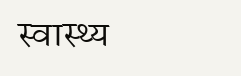स्वास्थ्य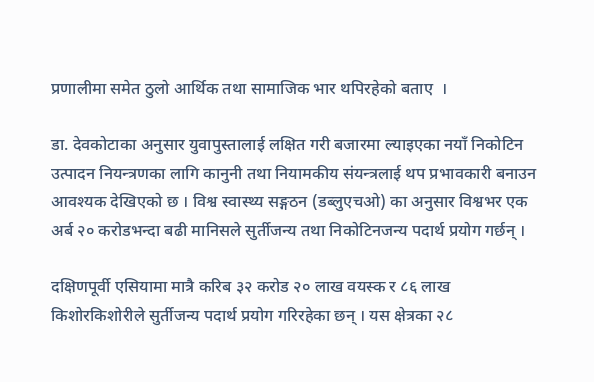प्रणालीमा समेत ठुलो आर्थिक तथा सामाजिक भार थपिरहेको बताए  ।

डा. देवकोटाका अनुसार युवापुस्तालाई लक्षित गरी बजारमा ल्याइएका नयाँ निकोटिन उत्पादन नियन्त्रणका लागि कानुनी तथा नियामकीय संयन्त्रलाई थप प्रभावकारी बनाउन आवश्यक देखिएको छ । विश्व स्वास्थ्य सङ्गठन (डब्लुएचओ) का अनुसार विश्वभर एक अर्ब २० करोडभन्दा बढी मानिसले सुर्तीजन्य तथा निकोटिनजन्य पदार्थ प्रयोग गर्छन् ।

दक्षिणपूर्वी एसियामा मात्रै करिब ३२ करोड २० लाख वयस्क र ८६ लाख किशोरकिशोरीले सुर्तीजन्य पदार्थ प्रयोग गरिरहेका छन् । यस क्षेत्रका २८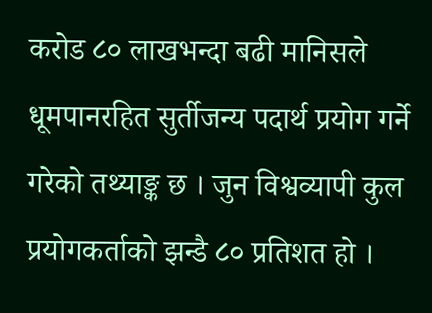करोड ८० लाखभन्दा बढी मानिसले धूमपानरहित सुर्तीजन्य पदार्थ प्रयोग गर्ने गरेको तथ्याङ्क छ । जुन विश्वव्यापी कुल प्रयोगकर्ताको झन्डै ८० प्रतिशत हो ।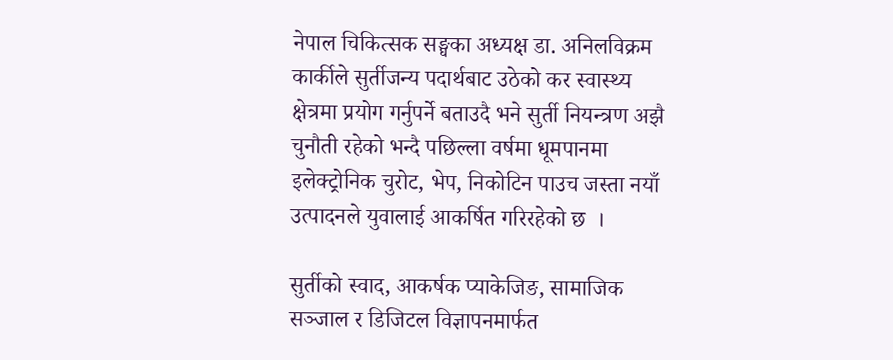नेपाल चिकित्सक सङ्घका अध्यक्ष डा. अनिलविक्रम कार्कीले सुर्तीजन्य पदार्थबाट उठेको कर स्वास्थ्य क्षेत्रमा प्रयोग गर्नुपर्ने बताउदै भने सुर्ती नियन्त्रण अझै चुनौती रहेको भन्दै पछिल्ला वर्षमा धूमपानमा इलेक्ट्रोनिक चुरोट, भेप, निकोटिन पाउच जस्ता नयाँ उत्पादनले युवालाई आकर्षित गरिरहेको छ  ।

सुर्तीको स्वाद, आकर्षक प्याकेजिङ, सामाजिक सञ्जाल र डिजिटल विज्ञापनमार्फत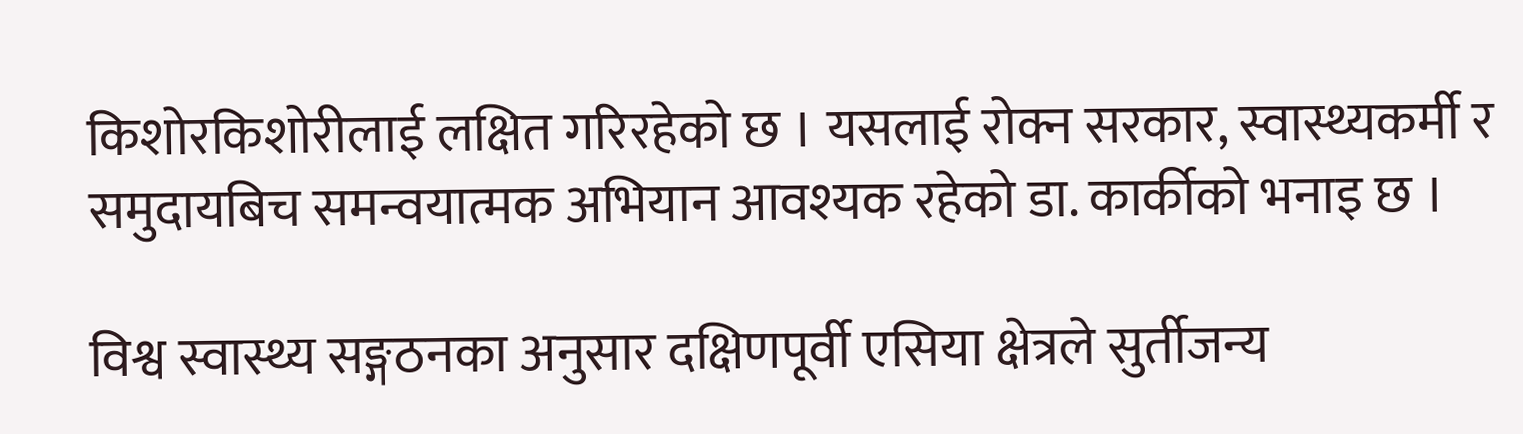किशोरकिशोरीलाई लक्षित गरिरहेको छ । यसलाई रोक्न सरकार, स्वास्थ्यकर्मी र समुदायबिच समन्वयात्मक अभियान आवश्यक रहेको डा. कार्कीको भनाइ छ ।

विश्व स्वास्थ्य सङ्गठनका अनुसार दक्षिणपूर्वी एसिया क्षेत्रले सुर्तीजन्य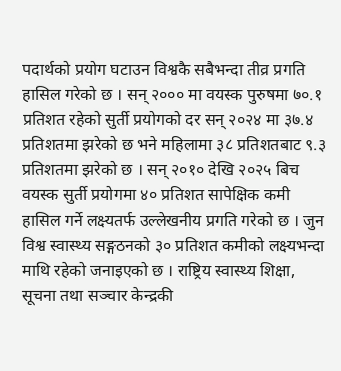पदार्थको प्रयोग घटाउन विश्वकै सबैभन्दा तीव्र प्रगति हासिल गरेको छ । सन् २००० मा वयस्क पुरुषमा ७०.१ प्रतिशत रहेको सुर्ती प्रयोगको दर सन् २०२४ मा ३७.४ प्रतिशतमा झरेको छ भने महिलामा ३८ प्रतिशतबाट ९.३ प्रतिशतमा झरेको छ । सन् २०१० देखि २०२५ बिच वयस्क सुर्ती प्रयोगमा ४० प्रतिशत सापेक्षिक कमी हासिल गर्ने लक्ष्यतर्फ उल्लेखनीय प्रगति गरेको छ । जुन विश्व स्वास्थ्य सङ्गठनको ३० प्रतिशत कमीको लक्ष्यभन्दा माथि रहेको जनाइएको छ । राष्ट्रिय स्वास्थ्य शिक्षा, सूचना तथा सञ्चार केन्द्रकी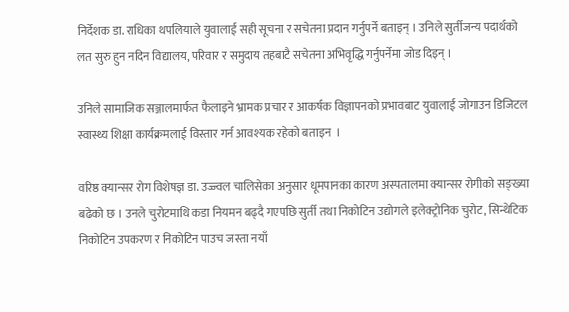निर्देशक डा. राधिका थपलियाले युवालाई सही सूचना र सचेतना प्रदान गर्नुपर्ने बताइन् । उनिले सुर्तीजन्य पदार्थको लत सुरु हुन नदिन विद्यालय, परिवार र समुदाय तहबाटै सचेतना अभिवृद्धि गर्नुपर्नेमा जोड दिइन् ।

उनिले सामाजिक सञ्जालमार्फत फैलाइने भ्रामक प्रचार र आकर्षक विज्ञापनको प्रभावबाट युवालाई जोगाउन डिजिटल स्वास्थ्य शिक्षा कार्यक्रमलाई विस्तार गर्न आवश्यक रहेको बताइन  ।

वरिष्ठ क्यान्सर रोग विशेषज्ञ डा. उज्ज्वल चालिसेका अनुसार धूमपानका कारण अस्पतालमा क्यान्सर रोगीको सङ्ख्या बढेको छ । उनले चुरोटमाथि कडा नियमन बढ्दै गएपछि सुर्ती तथा निकोटिन उद्योगले इलेक्ट्रोनिक चुरोट, सिन्थेटिक निकोटिन उपकरण र निकोटिन पाउच जस्ता नयाँ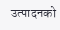उत्पादनको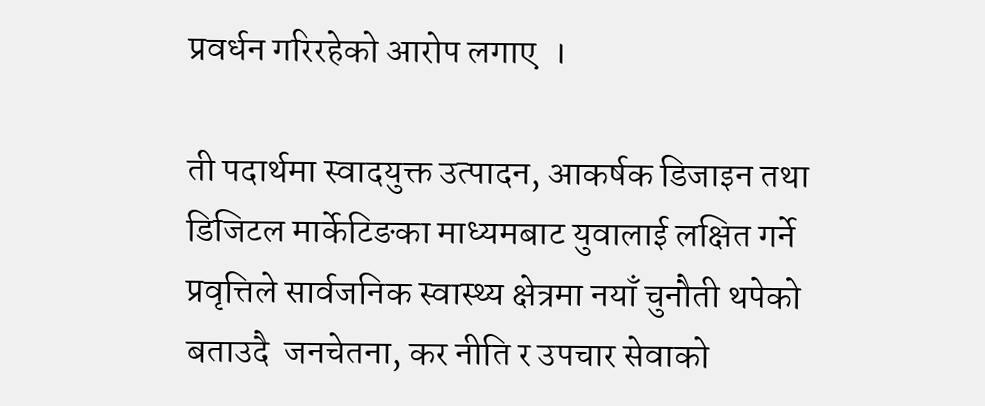प्रवर्धन गरिरहेको आरोप लगाए  ।

ती पदार्थमा स्वादयुक्त उत्पादन, आकर्षक डिजाइन तथा डिजिटल मार्केटिङका माध्यमबाट युवालाई लक्षित गर्ने प्रवृत्तिले सार्वजनिक स्वास्थ्य क्षेत्रमा नयाँ चुनौती थपेको बताउदै  जनचेतना, कर नीति र उपचार सेवाको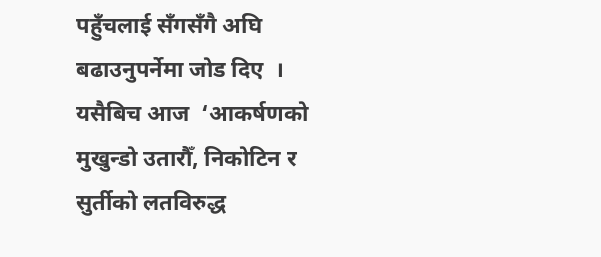पहुँचलाई सँगसँगै अघि बढाउनुपर्नेमा जोड दिए  । यसैबिच आज  ‘आकर्षणको मुखुन्डो उतारौँ, निकोटिन र सुर्तीको लतविरुद्ध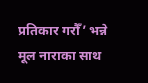प्रतिकार गरौँ’ भन्ने मूल नाराका साथ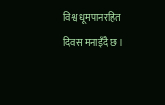विश्व धूमपानरहित दिवस मनाइँदै छ ।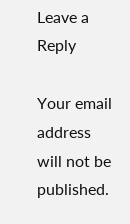Leave a Reply

Your email address will not be published.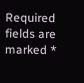Required fields are marked *